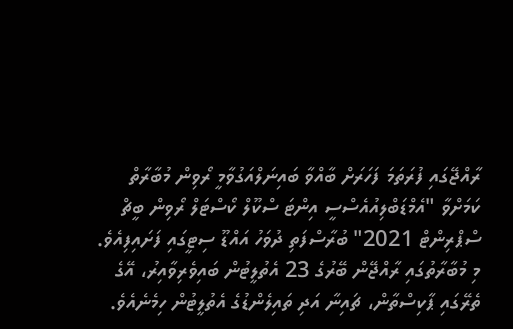ރާއްޖޭގައި ފުރަތަމަ ފަހަރަށް ބާއްވާ ބައިނަލްއަގުވާމީ ރޯވިން މުބާރާތް ކަމަށްވާ "އެމްޑަބްލިއުއެސްސީ އިންޓަ ސްކޫލް ކޯސްޓަލް ރޯވިން ބީޗް ސްޕްރިންޓް 2021" ބުރާސްފަތި ދުވަހު އައްޑޫ ސިޓީގައި ފަށައިފިއެވެ.
މި މުބާރާތުގައި ރާއްޖޭން ބޭރުގެ 23 އެތުލީޓުން ބައިވެރިވާއިރު، އޭގެ ތެރޭގައި ޕާކިސްތާން، ޗައިނާ އަދި ތައިލެންޑުގެ އެތުލީޓުން ހިމެނެއެވެ.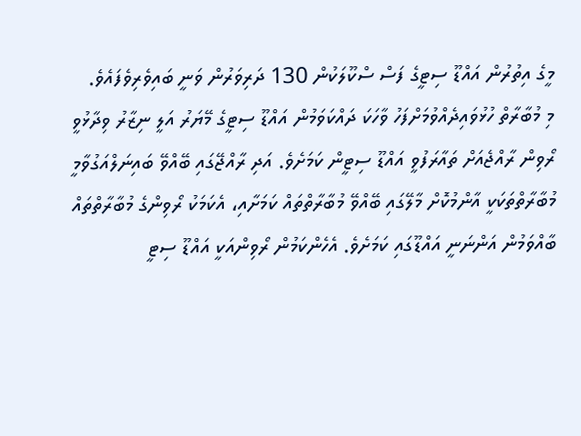މީގެ އިތުރުން އައްޑޫ ސިޓީގެ ފަސް ސްކޫލަކުން 130 ދަރިވަރުން ވަނީ ބައިވެރިވެފައެވެ.
މި މުބާރާތް ހުޅުވައިދެއްވުމަށްފަހު ވާހަކަ ދައްކަވަމުން އައްޑޫ ސިޓީގެ މޭޔަރު އަލީ ނިޒާރު ވިދާޅުވީ ރޯވިން ރާއްޖެއަށް ތައާރަފުވީ އައްޑޫ ސިޓީން ކަމަށެވެ. އަދި ރާއްޖޭގައި ބޭއްވޭ ބައިނަލްއަގުވާމީ މުބާރާތްތަކަކީ އާންމުކޮށް މާލޭގައި ބޭއްވޭ މުބާރާތްތައް ކަމަށާއި، އެކަމަކު ރޯވިންގެ މުބާރާތްތައް ބާއްވަމުން އަންނަނީ އައްޑޫގައި ކަމަށެވެ. އެހެންކަމުން ރޯވިންއަކީ އައްޑޫ ސިޓީ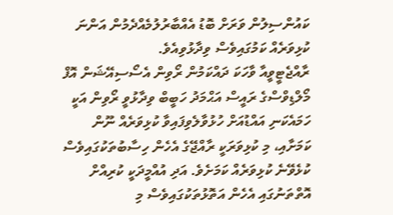ކައުންސިލުން ވަރަށް ބޮޑު އެއްބާރުލުމެއްދެމުން އަންނަ ކުޅިވަރެއް ކަމުގައިވެސް ވިދާޅުވިއެވެ.
ރާއްޖެޓީވީއާ ވާހަކަ ދައްކަމުން ރޯވިން އެސޯސިއޭޝަން އޮފް މޯލްޑިވްސްގެ ރައީސް އަޙްމަދު ހަބީބް ވިދާޅުވީ ރޯވިން އަކީ ހަމައެކަނި އައްޑުއަށް ހުޅުވާލެވިފައިވާ ކުޅިވަރެއް ނޫން ކަމަށާއި، މި ކުޅިވަރަކީ ރާއްޖޭގެ އެހެން ހިސާބުތަކުގައިވެސް ކުޅެވޭނެ ކުޅިވަރެއް ކަމަށެވެ. އަދި އުއްމީދަކީ ކުރިއްށް އޮތްތަނުގައި އެހެން އަތޮޅުތަކުގައިވެސް މި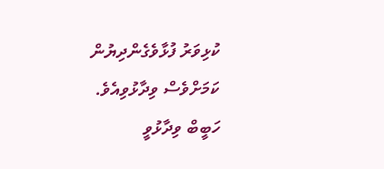ކުޅިވަރު ފުޅާވެގެންދިޔުން ކަމަށްވެސް ވިދާޅުވިއެވެ.
ހަބީބް ވިދާޅުވީ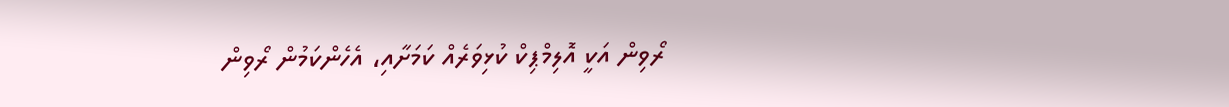ރޯވިން އަކީ އޮލިމްޕިކް ކުޅިވަރެއް ކަމަށާއި، އެހެންކަމުން ރޯވިން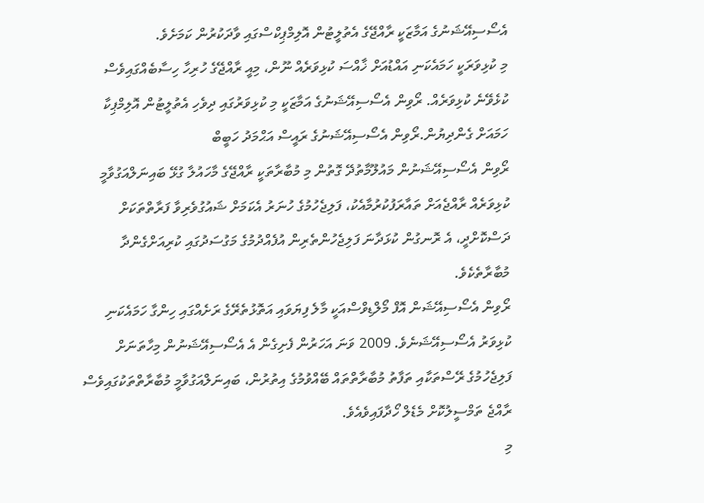އެސޯސިއޭޝަނުގެ އަމާޒަކީ ރާއްޖޭގެ އެތުލީޓުން އޮލިމްޕިކްސްގައި ވާދަކުރުން ކަމަށެވެ.
މި ކުޅިވަރަކީ ހަމައެކަނި އައްޑުއަށް ޚާއްސަ ކުޅިވަރެއް ނޫން، މިއީ ރާއްޖޭގެ ހުރިހާ ހިސާބެއްގައިވެސް ކުޅެވޭނެ ކުޅިވަރެއް. ރޯވިން އެސޯސިއޭޝަނުގެ އަމާޒަކީ މި ކުޅިވަރުގައި ދިވެހި އެތުލީޓުން އޮލިމްޕިކާ ހަމައަށް ގެންދިޔުން.ރޯވިން އެސޯސިއޭޝަނުގެ ރައީސް އަޙްމަދު ހަބީބް
ރޯވިން އެސޯސިއޭޝަނުން މައުލޫމާތުދޭ ގޮތުން މި މުބާރާތަކީ ރާއްޖޭގެ މާހައުލާ ގުޅޭ ބައިނަލްއަގުވާމީ ކުޅިވަރެއް ރާއްޖެއަށް ތައާރަފުކުރުމާއެކު، ފަލިޖެހުމުގެ ހުނަރު އެކަމަށް ޝައުގުވެރިވާ ފަރާތްތަކަށް ދަސްކޮށްދީ، އެ ރޮނގުން ކުޅަދާނަ ފަލިޖެހުންތެރިން އުފެއްދުމުގެ މަގުސަދުގައި ކުރިއަށްގެންދާ މުބާރާތެކެވެ.
ރޯވިން އެސޯސިއޭޝަން އޮފް މޯލްޑިވްސްއަކީ މާލެ ފިޔަވައި އަތޮޅުތެރޭގެ ރަށެއްގައި ހިންގާ ހަމައެކަނި ކުޅިވަރު އެސޯސިއޭޝަނެވެ. 2009 ވަނަ އަހަރުން ފެށިގެން އެ އެސޯސިއޭޝަނުން މިހާތަނަށް ފަލިޖެހުމުގެ ރޭސްތަކާއި ތަފާތު މުބާރާތްތައް ބޭއްވުމުގެ އިތުރުން، ބައިނަލްއަގުވާމީ މުބާރާތްތަކުގައިވެސް ރާއްޖެ ތަމްސީލުކޮށް މެޑެލް ހޯދާފައިވެއެވެ.
މި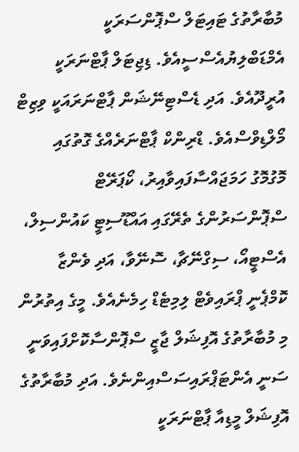މުބާރާތުގެ ޓައިޓަލް ސްޕޮންސަރަކީ އެމްޑަބްލިޔުއެސްސީއެވެ. ޑިޖިޓަލް ޕާޓްނަރަކީ އުރީދޫއެވެ. އަދި ޑެސްޓިނޭޝަން ޕާޓްނަރައަކީ ވިޒިޓް މޯލްޑިވްސްއެވެ. ޑްރިންކް ޕާޓްނަރެއްގެ ގޮތުގައި މޮގުމޮގު ހަމަޖައްސާފައިވާއިރު، ކޯޕަރޭޓް ސްޕޮންސަރުންގެ ތެރޭގައި އައްޑޫސިޓީ ކައުންސިލް، އެސްޓީއޯ، ސިގްނޭޗާ، ސޮނޭވާ، އަދި ވެންޒާ ކޮމްޕެނީ ޕްރައިވެޓް ލިމިޓެޑް ހިމެނެއެވެ. މީގެ އިތުރުން މި މުބާރާތުގެ އޮފިޝަލް ޖާޒީ ސްޕޮންސާކޮށްފައިވަނީ ސަނީ އެންޓަޕްރައިސަސްއިންނެވެ. އަދި މުބާރާތުގެ އޮފިޝަލް މީޑިއާ ޕާޓްނަރަކީ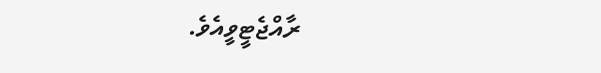ރާއްޖެޓީވީއެވެ.